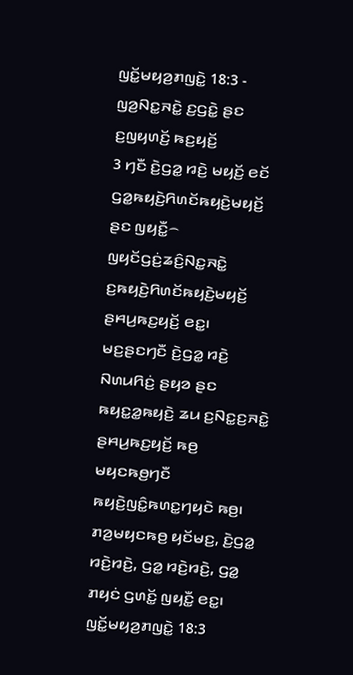ꤜꤢꤩ꤭ꤗꤟꤤ꤬ꤊꤜꤢꤧ꤭ 18:3 - ꤜꤤ꤬ꤡꤢ꤭ꤏꤢꤧ꤭ ꤢ꤬ꤞꤢꤧ꤭ ꤔꤢ ꤢ꤬ꤜꤟꤛꤢꤩ꤬ ꤒꤢ꤬ꤟꤢꤩ꤬
3 ꤚꤢꤪ ꤢꤧ꤬ꤞꤤ꤭ ꤙꤢꤧ꤬ ꤗꤟꤢꤩ꤬ ꤕꤢꤩ ꤞꤤ꤭ꤒꤟꤢꤧ꤬ꤖꤛꤢꤩꤒꤟꤢꤧ꤬ꤗꤟꤢꤩ꤬ ꤔꤢ ꤜꤟꤢꤪ꤭꤮ ꤜꤟꤢꤩꤞꤢꤦ꤬ꤘꤢꤨ꤬ꤡꤢ꤭ꤏꤢꤧ꤭ ꤢ꤬ꤒꤟꤢꤧ꤬ꤖꤛꤢꤩꤒꤟꤢꤧ꤬ꤗꤟꤢꤩ꤬ ꤔꤌꤣ꤬ꤒꤢ꤬ꤟꤢꤩ꤬ ꤕꤢ꤭꤯ ꤗꤢ꤬ꤔꤢꤚꤢꤪ ꤢꤧ꤬ꤞꤤ꤭ ꤙꤢꤧ꤬ ꤡꤛꤣꤖꤢꤦ꤬ ꤔꤟꤤ ꤔꤢ ꤒꤟꤢ꤭ꤤ꤭ꤒꤟꤢꤧ꤬ ꤘꤣ ꤢ꤬ꤡꤢ꤭ꤢ꤬ꤏꤢꤧ꤭ ꤔꤌꤣ꤬ꤒꤢ꤬ꤟꤢꤩ꤬ ꤒꤥ꤬ ꤗꤟꤢꤒꤥ꤬ꤚꤢꤪ ꤒꤟꤢꤧ꤬ꤜꤢꤨ꤭ꤒꤛꤢ꤭ꤚꤟꤢꤧ ꤒꤥ꤬꤯ ꤊꤤ꤬ꤗꤟꤢꤒꤥ꤬ ꤟꤢꤩꤗꤢ꤬, ꤢꤧ꤬ꤞꤤ꤭ ꤙꤢꤧ꤬ꤙꤢꤧ꤬, ꤞꤤ꤭ ꤙꤢꤧ꤬ꤙꤢꤧ꤬, ꤞꤤ꤭ ꤊꤟꤢꤦ ꤞꤛꤢꤩ꤭ ꤜꤟꤢꤪ꤭ ꤕꤢ꤭꤯
ꤜꤢꤩ꤭ꤗꤟꤤ꤬ꤊꤜꤢꤧ꤭ 18:3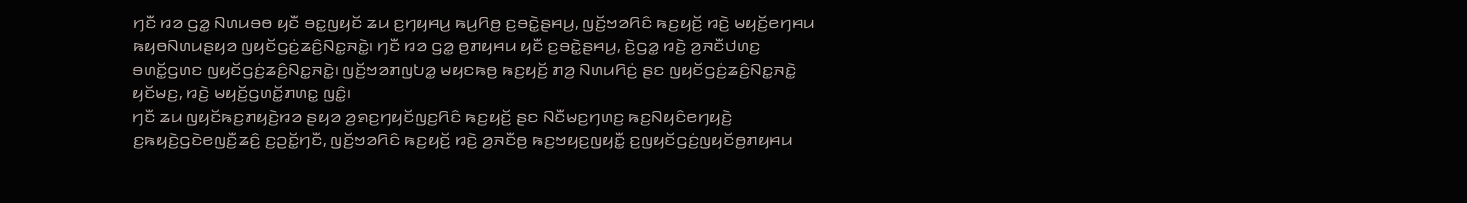ꤚꤢꤪ ꤙꤤ ꤞꤤ꤭ ꤡꤛꤣꤋꤥ ꤟꤢꤪ ꤋꤢ꤭ꤜꤟꤢꤩ ꤘꤣ ꤢ꤬ꤚꤟꤌꤣ꤬ ꤒꤣ꤬ꤖꤥ꤬ ꤢ꤬ꤋꤢꤧ꤭ꤔꤌꤣ꤬, ꤜꤢꤩ꤬ꤠꤤꤖꤢꤨ ꤒꤢ꤬ꤟꤢꤩ꤬ ꤙꤢꤧ꤬ ꤗꤟꤢꤩ꤬ꤕꤚꤌꤣ ꤒꤟꤥꤡꤛꤣꤔꤟꤤ ꤜꤟꤢꤩꤞꤢꤦ꤬ꤘꤢꤨ꤬ꤡꤢ꤭ꤏꤢꤧ꤭꤯ ꤚꤢꤪ ꤙꤤ ꤞꤤ꤭ ꤥ꤬ꤊꤟꤌꤣ ꤟꤢꤪ ꤢ꤬ꤋꤢꤧ꤭ꤔꤌꤣ꤬, ꤢꤧ꤬ꤞꤤ꤭ ꤙꤢꤧ꤬ ꤤ꤬ꤏꤢꤪꤓꤛꤢ꤬ ꤋꤛꤢꤩ꤭ꤞꤛꤢ ꤜꤟꤢꤩꤞꤢꤦ꤬ꤘꤢꤨ꤬ꤡꤢ꤭ꤏꤢꤧ꤭꤯ ꤜꤢꤩ꤬ꤠꤤꤊꤜꤝꤤ꤭ ꤗꤟꤢꤒꤥ꤬ ꤒꤢ꤬ꤟꤢꤩ꤬ ꤊꤤ꤬ ꤡꤛꤣꤖꤢꤦ꤬ ꤔꤢ ꤜꤟꤢꤩꤞꤢꤦ꤬ꤘꤢꤨ꤬ꤡꤢ꤭ꤏꤢꤧ꤭ ꤟꤢꤩꤗꤢ꤬, ꤙꤢꤧ꤬ ꤗꤟꤢꤩ꤬ꤞꤛꤢꤩ꤭ꤊꤛꤢ꤭ ꤜꤢꤨ꤭꤯
ꤚꤢꤪ ꤘꤣ ꤜꤟꤢꤩꤒꤢ꤬ꤊꤟꤢꤧ꤬ꤙꤤ ꤔꤟꤤ ꤤ꤬ꤎꤢ꤬ꤚꤟꤢꤩꤜꤢ꤬ꤖꤢꤨ ꤒꤢ꤬ꤟꤢꤩ꤬ ꤔꤢ ꤡꤢꤪꤗꤢ꤬ꤚꤛꤢ꤬ ꤒꤢ꤬ꤡꤟꤢꤨꤕꤚꤟꤢꤧ꤬ ꤢ꤬ꤒꤟꤢꤧ꤬ꤞꤢꤧꤕꤜꤢꤪ꤬ꤘꤢꤨ꤬ ꤢ꤬ꤑꤢꤩ꤭ꤚꤢꤪ, ꤜꤢꤩ꤬ꤠꤤꤖꤢꤨ ꤒꤢ꤬ꤟꤢꤩ꤬ ꤙꤢꤧ꤬ ꤤ꤬ꤏꤢꤪꤥ꤬ ꤒꤢ꤬ꤠꤟꤢ꤬ꤜꤟꤢꤪ꤭ ꤢ꤬ꤜꤟꤢꤩꤞꤢꤦ꤬ꤜꤟꤢꤩꤥ꤬ꤊꤟꤌꤣ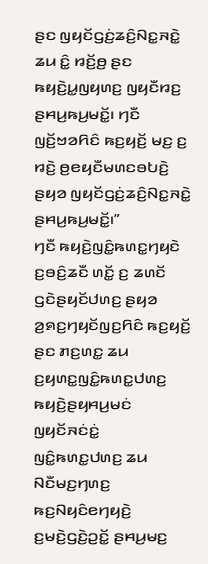ꤔꤢ ꤜꤟꤢꤩꤞꤢꤦ꤬ꤘꤢꤨ꤬ꤡꤢ꤭ꤏꤢꤧ꤭ ꤘꤣ ꤢꤨ꤭ ꤙꤢꤩ꤬ꤥ꤬ ꤔꤢ ꤒꤟꤢꤧ꤬ꤣ꤭ꤜꤟꤛꤢ꤬ ꤜꤟꤢꤪꤙꤢ꤬ ꤔꤌꤣ꤬ꤒꤣ꤬ꤗꤢꤩ꤭꤯ ꤚꤢꤪ ꤜꤢꤩ꤬ꤠꤤꤖꤢꤨ ꤒꤢ꤬ꤟꤢꤩ꤬ ꤗꤢ꤬ ꤢ꤬ ꤙꤢꤧ꤬ ꤥ꤬ꤕꤟꤢꤪꤗꤛꤢꤋꤝꤢꤧ꤬ ꤔꤟꤤ ꤜꤟꤢꤩꤞꤢꤦ꤬ꤘꤢꤨ꤬ꤡꤢ꤭ꤏꤢꤧ꤭ ꤔꤌꤣ꤬ꤒꤣ꤬ꤗꤢꤩ꤭꤯”
ꤚꤢꤪ ꤒꤟꤢꤧ꤬ꤜꤢꤨ꤭ꤒꤛꤢ꤭ꤚꤟꤢꤧ ꤢ꤬ꤋꤢꤨ꤬ꤘꤢꤪ ꤛꤢꤩ꤭ ꤢ꤬ ꤘꤛꤢꤩ ꤞꤢꤧꤔꤟꤢꤩꤓꤛꤢ꤬ ꤔꤟꤤ ꤤ꤬ꤎꤢ꤬ꤚꤟꤢꤩꤜꤢ꤬ꤖꤢꤨ ꤒꤢ꤬ꤟꤢꤩ꤬ ꤔꤢ ꤊꤢ꤬ꤛꤢ꤭ ꤘꤣ ꤢ꤬ꤟꤛꤢ꤭ꤜꤢꤨ꤭ꤒꤛꤢ꤭ꤓꤛꤢ꤬ ꤒꤟꤢꤧ꤬ꤔꤟꤌꤣ꤬ꤗꤢꤦ ꤜꤟꤢꤩꤏꤢꤦꤢꤦ꤭ ꤜꤢꤨ꤭ꤒꤛꤢ꤭ꤓꤛꤢ꤬ ꤘꤣ ꤡꤢꤪꤗꤢ꤬ꤚꤛꤢ꤬ ꤒꤢ꤬ꤡꤟꤢꤨꤕꤚꤟꤢꤧ꤬ ꤢ꤬ꤗꤢꤧ꤬ꤞꤢꤧ꤬ꤑꤢꤩ꤭ ꤔꤌꤣ꤬ꤗꤢ꤬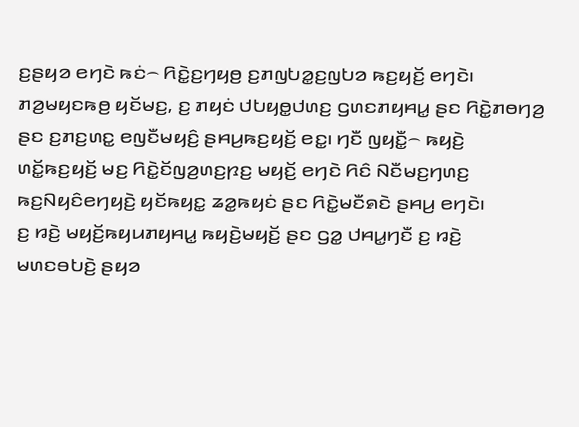ꤢ꤬ꤔꤟꤤ ꤕꤚꤢꤧ ꤒꤢꤦ꤮ ꤖꤢꤧ꤭ꤢ꤬ꤚꤟꤥ꤬ ꤢ꤬ꤊꤜꤝꤤ꤭ꤢ꤬ꤜꤝꤤ ꤒꤢ꤬ꤟꤢꤩ꤬ ꤕꤚꤢꤧ꤯ ꤊꤤ꤬ꤗꤟꤢꤒꤥ꤬ ꤟꤢꤩꤗꤢ꤬, ꤢ꤬ ꤊꤟꤢꤦ ꤓꤝꤟꤥ꤭ꤓꤛꤢ꤬ ꤞꤛꤢꤊꤟꤌꤣ꤭ ꤔꤢ ꤖꤢꤧ꤭ꤊꤥꤚꤤ꤬ ꤔꤢ ꤢ꤬ꤊꤢ꤬ꤛꤢ꤭ ꤕꤜꤢꤪꤗꤟꤢꤨ꤬ ꤔꤌꤣ꤬ꤒꤢ꤬ꤟꤢꤩ꤬ ꤕꤢ꤭꤯ ꤚꤢꤪ ꤜꤟꤢꤪ꤭꤮ ꤒꤟꤢꤧ꤬ ꤛꤢꤩ꤭ꤒꤢ꤬ꤟꤢꤩ꤬ ꤗꤢ꤬ ꤖꤢꤧ꤭ꤢꤩꤜꤤ꤬ꤛꤢ꤬ꤐꤢ꤬ ꤗꤟꤢꤩ꤬ ꤕꤚꤢꤧ ꤖꤢꤨ ꤡꤢꤪꤗꤢ꤬ꤚꤛꤢ꤬ ꤒꤢ꤬ꤡꤟꤢꤨꤕꤚꤟꤢꤧ꤬ ꤟꤢꤩꤒꤟꤢ꤭ ꤘꤤ꤭ꤒꤟꤢꤦ ꤔꤢ ꤖꤢꤧ꤭ꤗꤢꤪꤎꤢꤧ ꤔꤌꤣ꤬ ꤕꤚꤢꤧ꤯
ꤢ꤬ ꤙꤢꤧ꤬ ꤗꤟꤢꤩ꤬ꤒꤟꤣꤊꤟꤌꤣ꤭ ꤒꤟꤢꤧ꤬ꤗꤟꤢꤩ꤬ ꤔꤢ ꤞꤤ꤭ ꤓꤌꤣ꤭ꤚꤢꤪ ꤢ꤬ ꤙꤢꤧ꤬ ꤗꤛꤢꤋꤝꤢꤧ꤬ ꤔꤟꤤ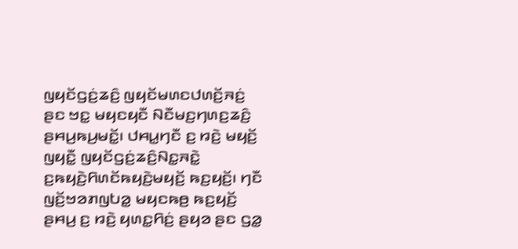ꤜꤟꤢꤩꤞꤢꤦ꤬ꤘꤢꤨ꤬ ꤜꤟꤢꤩꤗꤛꤢꤓꤛꤢꤩ꤬ꤏꤢꤦ꤬ ꤔꤢ ꤠꤢ꤭ ꤗꤟꤢꤟꤢꤪ ꤡꤢꤪꤗꤢ꤬ꤚꤛꤢ꤬ꤘꤢꤨ꤬ ꤔꤌꤣ꤬ꤒꤣ꤬ꤗꤢꤩ꤭꤯ ꤓꤌꤣ꤭ꤚꤢꤪ ꤢ꤬ ꤙꤢꤧ꤬ ꤗꤟꤢꤩ꤬ ꤜꤟꤢꤪ꤭ ꤜꤟꤢꤩꤞꤢꤦ꤬ꤘꤢꤨ꤬ꤡꤢ꤭ꤏꤢꤧ꤭ ꤢ꤬ꤒꤟꤢꤧ꤬ꤖꤛꤢꤩꤒꤟꤢꤧ꤬ꤗꤟꤢꤩ꤬ ꤒꤢ꤬ꤟꤢꤩ꤬꤯ ꤚꤢꤪ ꤜꤢꤩ꤬ꤠꤤꤊꤜꤝꤤ꤭ ꤗꤟꤢꤒꤥ꤬ ꤒꤢ꤬ꤟꤢꤩ꤬ ꤔꤌꤣ꤬ ꤢ꤬ ꤙꤢꤧ꤬ ꤟꤛꤢ꤭ꤖꤢꤦ꤬ ꤔꤟꤤ ꤔꤢ ꤞꤤ꤭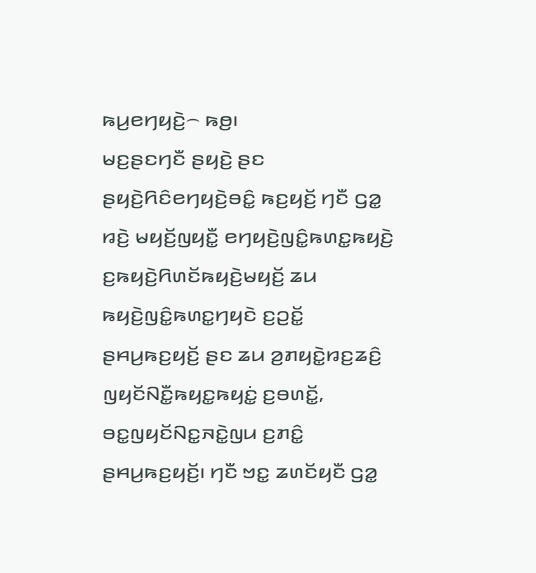ꤒꤣ꤬ꤕꤚꤟꤢꤧ꤬꤮ ꤒꤥ꤬꤯
ꤗꤢ꤬ꤔꤢꤚꤢꤪ ꤔꤟꤢꤧ꤬ ꤔꤢ ꤔꤟꤢꤧ꤬ꤖꤢꤨꤕꤚꤟꤢꤧ꤬ꤋꤢꤨ꤭ ꤒꤢ꤬ꤟꤢꤩ꤬ ꤚꤢꤪ ꤞꤤ꤭ ꤙꤢꤧ꤬ ꤗꤟꤢꤩ꤬ꤜꤟꤢꤪ꤭ ꤕꤚꤟꤢꤧ꤬ꤜꤢꤨ꤭ꤒꤛꤢ꤭ꤒꤟꤢꤧ꤬ ꤢ꤬ꤒꤟꤢꤧ꤬ꤖꤛꤢꤩꤒꤟꤢꤧ꤬ꤗꤟꤢꤩ꤬ ꤘꤣ ꤒꤟꤢꤧ꤬ꤜꤢꤨ꤭ꤒꤛꤢ꤭ꤚꤟꤢꤧ ꤢ꤬ꤑꤢꤩ꤭ ꤔꤌꤣ꤬ꤒꤢ꤬ꤟꤢꤩ꤬ ꤔꤢ ꤘꤣ ꤤ꤬ꤊꤟꤢꤧ꤭ꤙꤢ꤬ꤘꤢꤨ꤬ ꤜꤟꤢꤩꤡꤢꤪ꤭ꤒꤟꤢ꤭ꤒꤟꤢꤦ꤭ ꤢ꤬ꤋꤛꤢꤩ꤭, ꤋꤢ꤭ꤜꤟꤢꤩꤡꤢ꤭ꤏꤢꤧ꤭ꤜꤣ ꤢ꤬ꤊꤢꤨ꤭ ꤔꤌꤣ꤬ꤒꤢ꤬ꤟꤢꤩ꤬꤯ ꤚꤢꤪ ꤠꤢ꤭ ꤘꤛꤢꤩꤟꤢꤪ ꤞꤤ꤭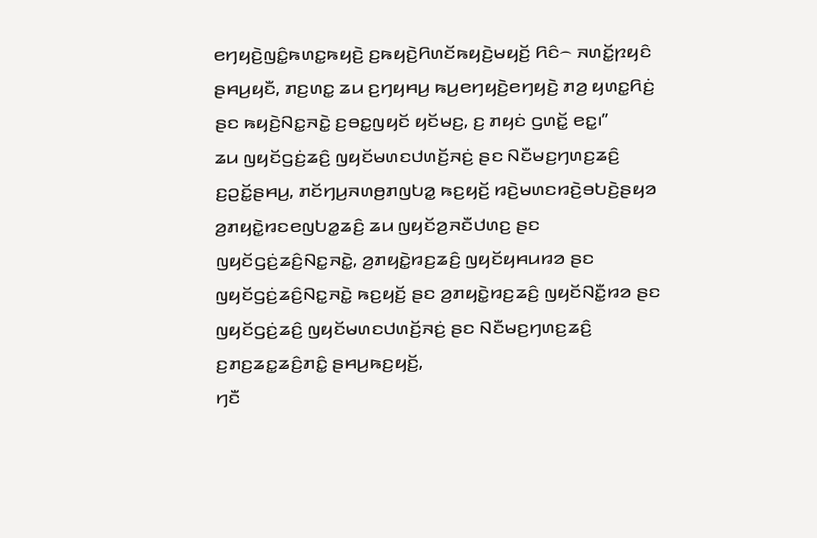ꤕꤚꤟꤢꤧ꤬ꤜꤢꤨ꤭ꤒꤛꤢ꤭ꤒꤟꤢꤧ꤬ ꤢ꤬ꤒꤟꤢꤧ꤬ꤖꤛꤢꤩꤒꤟꤢꤧ꤬ꤗꤟꤢꤩ꤬ ꤖꤢꤨ꤮ ꤏꤛꤢꤩ꤭ꤐꤟꤢꤨ ꤔꤌꤣ꤬ꤟꤢꤪ, ꤊꤢ꤬ꤛꤢ꤭ ꤘꤣ ꤢ꤬ꤚꤟꤌꤣ꤬ ꤒꤣ꤬ꤕꤚꤟꤢꤧ꤬ꤕꤚꤟꤢꤧ꤬ ꤊꤤ꤬ ꤟꤛꤢ꤭ꤖꤢꤦ꤬ ꤔꤢ ꤒꤟꤢꤧ꤬ꤡꤢ꤭ꤏꤢꤧ꤭ ꤢ꤬ꤋꤢ꤭ꤜꤟꤢꤩ ꤟꤢꤩꤗꤢ꤬, ꤢ꤬ ꤊꤟꤢꤦ ꤞꤛꤢꤩ꤭ ꤕꤢ꤭꤯”
ꤘꤣ ꤜꤟꤢꤩꤞꤢꤦ꤬ꤘꤢꤨ꤬ ꤜꤟꤢꤩꤗꤛꤢꤓꤛꤢꤩ꤬ꤏꤢꤦ꤬ ꤔꤢ ꤡꤢꤪꤗꤢ꤬ꤚꤛꤢ꤬ꤘꤢꤨ꤬ ꤢ꤬ꤑꤢꤩ꤭ꤔꤌꤣ꤬, ꤊꤢꤩꤚꤣ꤬ꤏꤛꤥ꤬ꤊꤜꤝꤤ꤭ ꤒꤢ꤬ꤟꤢꤩ꤬ ꤙꤢꤧ꤬ꤗꤛꤢꤙꤢꤧ꤬ꤋꤝꤢꤧ꤬ꤔꤟꤤ ꤤ꤬ꤊꤟꤢꤧ꤭ꤙꤢꤕꤜꤝꤤ꤭ꤘꤢꤨ꤬ ꤘꤣ ꤜꤟꤢꤩꤤ꤬ꤏꤢꤪꤓꤛꤢ꤬ ꤔꤢ ꤜꤟꤢꤩꤞꤢꤦ꤬ꤘꤢꤨ꤬ꤡꤢ꤭ꤏꤢꤧ꤭, ꤤ꤬ꤊꤟꤢꤧ꤭ꤙꤢ꤬ꤘꤢꤨ꤬ ꤜꤟꤢꤩꤟꤌꤣꤙꤤ ꤔꤢ ꤜꤟꤢꤩꤞꤢꤦ꤬ꤘꤢꤨ꤬ꤡꤢ꤭ꤏꤢꤧ꤭ ꤒꤢ꤬ꤟꤢꤩ꤬ ꤔꤢ ꤤ꤬ꤊꤟꤢꤧ꤭ꤙꤢ꤬ꤘꤢꤨ꤬ ꤜꤟꤢꤩꤡꤢꤪ꤭ꤙꤤ ꤔꤢ ꤜꤟꤢꤩꤞꤢꤦ꤬ꤘꤢꤨ꤬ ꤜꤟꤢꤩꤗꤛꤢꤓꤛꤢꤩ꤬ꤏꤢꤦ꤬ ꤔꤢ ꤡꤢꤪꤗꤢ꤬ꤚꤛꤢ꤬ꤘꤢꤨ꤬ ꤢ꤬ꤊꤢ꤬ꤘꤢ꤭ꤘꤢꤨ꤬ꤊꤢꤨ꤭ ꤔꤌꤣ꤬ꤒꤢ꤬ꤟꤢꤩ꤬,
ꤚꤢꤪ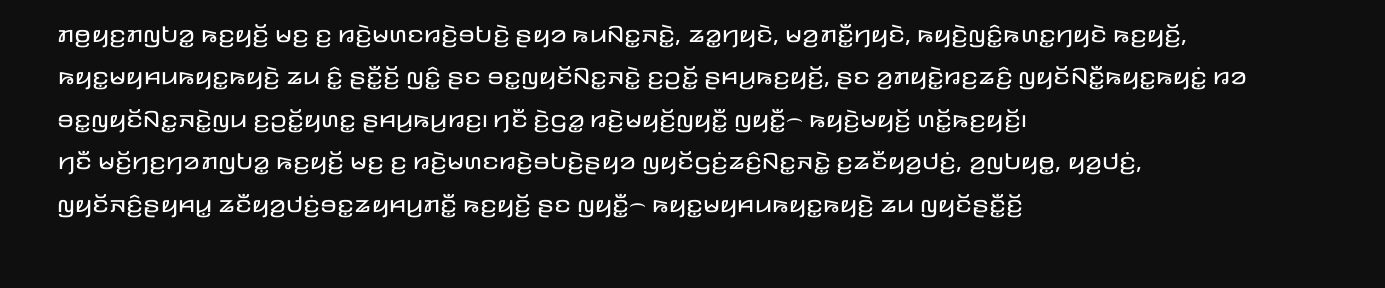ꤊꤥ꤬ꤟꤢ꤬ꤊꤜꤝꤤ꤭ ꤒꤢ꤬ꤟꤢꤩ꤬ ꤗꤢ꤬ ꤢ꤬ ꤙꤢꤧ꤬ꤗꤛꤢꤙꤢꤧ꤬ꤋꤝꤢꤧ꤬ ꤔꤟꤤ ꤒꤣꤡꤢ꤭ꤏꤢꤧ꤭, ꤘꤤ꤭ꤚꤟꤢꤧ, ꤗꤤ꤬ꤊꤢꤪ꤭ꤚꤟꤢꤧ, ꤒꤟꤢꤧ꤬ꤜꤢꤨ꤭ꤒꤛꤢ꤭ꤚꤟꤢꤧ ꤒꤢ꤬ꤟꤢꤩ꤬, ꤒꤟꤢ꤭ꤗꤟꤌꤣꤒꤟꤢ꤭ꤒꤟꤢꤧ꤬ ꤘꤣ ꤢꤨ꤭ ꤔꤢꤪ꤭ꤢꤩ꤬ ꤜꤢꤨ꤭ ꤔꤢ ꤋꤢ꤭ꤜꤟꤢꤩꤡꤢ꤭ꤏꤢꤧ꤭ ꤢ꤬ꤑꤢꤩ꤭ ꤔꤌꤣ꤬ꤒꤢ꤬ꤟꤢꤩ꤬, ꤔꤢ ꤤ꤬ꤊꤟꤢꤧ꤭ꤙꤢ꤬ꤘꤢꤨ꤬ ꤜꤟꤢꤩꤡꤢꤪ꤭ꤒꤟꤢ꤭ꤒꤟꤢꤦ꤭ ꤙꤤ ꤋꤢ꤭ꤜꤟꤢꤩꤡꤢ꤭ꤏꤢꤧ꤭ꤜꤣ ꤢ꤬ꤑꤢꤩ꤭ꤟꤛꤢ꤭ ꤔꤌꤣ꤬ꤒꤣ꤬ꤙꤢ꤬꤯ ꤚꤢꤪ ꤢꤧ꤬ꤞꤤ꤭ ꤙꤢꤧ꤬ꤗꤟꤢꤩ꤬ꤜꤟꤢꤪ꤭ ꤜꤟꤢꤪ꤭꤮ ꤒꤟꤢꤧ꤬ꤗꤟꤢꤩ꤬ ꤛꤢꤩ꤭ꤒꤢ꤬ꤟꤢꤩ꤬꤯
ꤚꤢꤪ ꤗꤢꤩ꤬ꤚꤢ꤬ꤚꤤꤊꤜꤝꤤ꤭ ꤒꤢ꤬ꤟꤢꤩ꤬ ꤗꤢ꤬ ꤢ꤬ ꤙꤢꤧ꤬ꤗꤛꤢꤙꤢꤧ꤬ꤋꤝꤢꤧ꤬ꤔꤟꤤ ꤜꤟꤢꤩꤞꤢꤦ꤬ꤘꤢꤨ꤬ꤡꤢ꤭ꤏꤢꤧ꤭ ꤢ꤬ꤘꤢꤪꤟꤤ꤬ꤓꤢꤦ꤬, ꤤ꤬ꤜꤝꤟꤥ꤭, ꤟꤤ꤬ꤓꤢꤦ꤬, ꤜꤟꤢꤩꤏꤢꤨ꤬ꤔꤟꤌꤣ꤭ ꤘꤢꤪꤟꤤ꤬ꤓꤢꤦ꤬ꤋꤢ꤭ꤘꤟꤌꤣ꤬ꤊꤢꤪ꤭ ꤒꤢ꤬ꤟꤢꤩ꤬ ꤔꤢ ꤜꤟꤢꤪ꤭꤮ ꤒꤟꤢ꤭ꤗꤟꤌꤣꤒꤟꤢ꤭ꤒꤟꤢꤧ꤬ ꤘꤣ ꤜꤟꤢꤩꤔꤢꤪ꤭ꤢꤩ꤬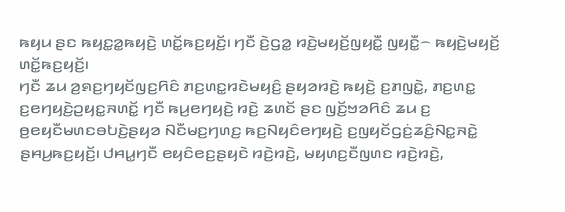ꤒꤟꤣ ꤔꤢ ꤒꤟꤢ꤭ꤤ꤭ꤒꤟꤢꤧ꤬ ꤛꤢꤩ꤭ꤒꤢ꤬ꤟꤢꤩ꤬꤯ ꤚꤢꤪ ꤢꤧ꤬ꤞꤤ꤭ ꤙꤢꤧ꤬ꤗꤟꤢꤩ꤬ꤜꤟꤢꤪ꤭ ꤜꤟꤢꤪ꤭꤮ ꤒꤟꤢꤧ꤬ꤗꤟꤢꤩ꤬ ꤛꤢꤩ꤭ꤒꤢ꤬ꤟꤢꤩ꤬꤯
ꤚꤢꤪ ꤘꤣ ꤤ꤬ꤎꤢ꤬ꤚꤟꤢꤩꤜꤢ꤬ꤖꤢꤨ ꤊꤢ꤬ꤛꤢ꤭ꤙꤢꤧꤗꤟꤢꤨ꤬ ꤔꤟꤤꤙꤢꤧ꤬ ꤒꤟꤢꤧ꤬ ꤢ꤬ꤊꤜꤢꤧ꤭, ꤊꤢ꤬ꤛꤢ꤭ ꤢ꤬ꤕꤚꤟꤢꤧ꤬ꤑꤟꤢ꤭ꤏꤛꤢꤩ꤭ ꤚꤢꤪ ꤒꤣ꤬ꤕꤚꤟꤢꤧ꤬ ꤙꤢꤧ꤬ ꤘꤛꤢꤩ ꤔꤢ ꤜꤢꤩ꤬ꤠꤤꤖꤢꤨ ꤘꤣ ꤢ꤬ ꤥ꤬ꤕꤟꤢꤪꤗꤛꤢꤋꤝꤢꤧ꤬ꤔꤟꤤ ꤡꤢꤪꤗꤢ꤬ꤚꤛꤢ꤬ ꤒꤢ꤬ꤡꤟꤢꤨꤕꤚꤟꤢꤧ꤬ ꤢ꤬ꤜꤟꤢꤩꤞꤢꤦ꤬ꤘꤢꤨ꤬ꤡꤢ꤭ꤏꤢꤧ꤭ ꤔꤌꤣ꤬ꤒꤢ꤬ꤟꤢꤩ꤬꤯ ꤓꤌꤣ꤭ꤚꤢꤪ ꤕꤟꤢꤨꤕꤢ꤬ꤔꤟꤢꤧ ꤙꤢꤧ꤬ꤙꤢꤧ꤬, ꤗꤟꤛꤢ꤬ꤢꤪꤜꤛꤢ ꤙꤢꤧ꤬ꤙꤢꤧ꤬,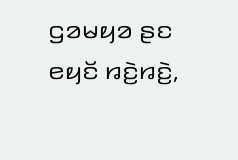ꤞꤤꤗꤟꤤ ꤔꤢ ꤕꤟꤢꤩ ꤙꤢꤧ꤬ꤙꤢꤧ꤬,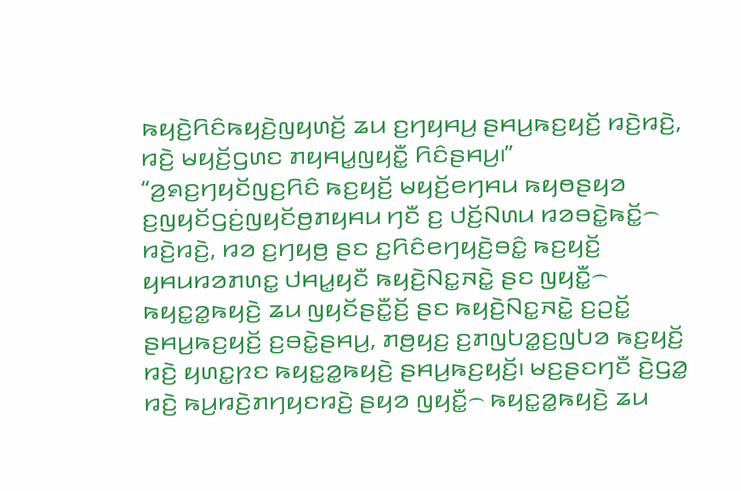ꤒꤟꤢꤧ꤬ꤖꤢꤨꤒꤟꤢꤧ꤬ꤜꤟꤛꤢꤩ꤬ ꤘꤣ ꤢ꤬ꤚꤟꤌꤣ꤬ ꤔꤌꤣ꤬ꤒꤢ꤬ꤟꤢꤩ꤬ ꤙꤢꤧ꤬ꤙꤢꤧ꤬, ꤙꤢꤧ꤬ ꤗꤟꤢꤩ꤬ꤞꤛꤢ ꤊꤟꤌꤣ꤭ꤜꤟꤢꤪ꤭ ꤖꤢꤨꤔꤌꤣ꤬꤯”
“ꤤ꤬ꤎꤢ꤬ꤚꤟꤢꤩꤜꤢ꤬ꤖꤢꤨ ꤒꤢ꤬ꤟꤢꤩ꤬ ꤗꤟꤢꤩ꤬ꤕꤚꤌꤣ ꤒꤟꤥꤔꤟꤤ ꤢ꤬ꤜꤟꤢꤩꤞꤢꤦ꤬ꤜꤟꤢꤩꤥ꤬ꤊꤟꤌꤣ ꤚꤢꤪ ꤢ꤬ ꤓꤢꤩ꤬ꤡꤛꤣ ꤙꤤꤋꤢꤧ꤭ꤒꤢꤩ꤭꤮ ꤙꤢꤧ꤬ꤙꤢꤧ꤬, ꤙꤤ ꤢ꤬ꤚꤟꤥ꤬ ꤔꤢ ꤢ꤬ꤖꤢꤨꤕꤚꤟꤢꤧ꤬ꤋꤢꤨ꤭ ꤒꤢ꤬ꤟꤢꤩ꤬ ꤟꤌꤣꤙꤤꤊꤛꤢ꤭ ꤓꤌꤣ꤭ꤟꤢꤪ ꤒꤟꤢꤧ꤬ꤡꤢ꤭ꤏꤢꤧ꤭ ꤔꤢ ꤜꤟꤢꤪ꤭꤮ ꤒꤟꤢ꤭ꤤ꤭ꤒꤟꤢꤧ꤬ ꤘꤣ ꤜꤟꤢꤩꤔꤢꤪ꤭ꤢꤩ꤬ ꤔꤢ ꤒꤟꤢꤧ꤬ꤡꤢ꤭ꤏꤢꤧ꤭ ꤢ꤬ꤑꤢꤩ꤭ ꤔꤌꤣ꤬ꤒꤢ꤬ꤟꤢꤩ꤬ ꤢ꤬ꤋꤢꤧ꤭ꤔꤌꤣ꤬, ꤊꤥ꤬ꤟꤢ꤬ ꤢ꤬ꤊꤜꤝꤤ꤭ꤢ꤬ꤜꤝꤤ ꤒꤢ꤬ꤟꤢꤩ꤬ ꤙꤢꤧ꤬ ꤟꤛꤢ꤭ꤐꤢ ꤒꤟꤢ꤭ꤤ꤭ꤒꤟꤢꤧ꤬ ꤔꤌꤣ꤬ꤒꤢ꤬ꤟꤢꤩ꤬꤯ ꤗꤢ꤬ꤔꤢꤚꤢꤪ ꤢꤧ꤬ꤞꤤ꤭ ꤙꤢꤧ꤬ ꤒꤣ꤬ꤙꤢꤧ꤬ꤊꤚꤟꤢꤙꤢꤧ꤬ ꤔꤟꤤ ꤜꤟꤢꤪ꤭꤮ ꤒꤟꤢ꤭ꤤ꤭ꤒꤟꤢꤧ꤬ ꤘꤣ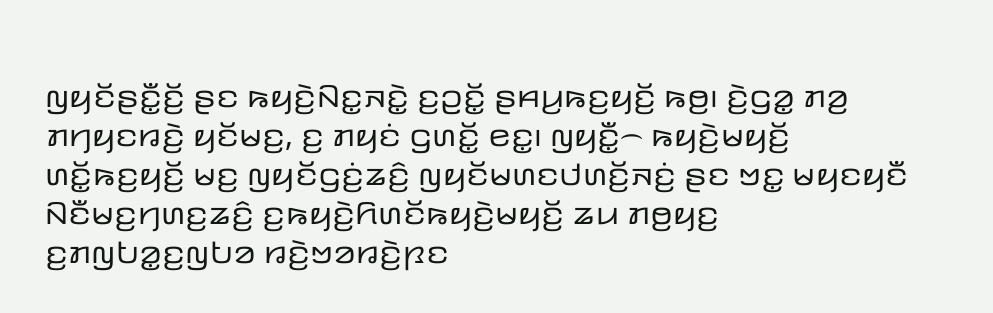ꤜꤟꤢꤩꤔꤢꤪ꤭ꤢꤩ꤬ ꤔꤢ ꤒꤟꤢꤧ꤬ꤡꤢ꤭ꤏꤢꤧ꤭ ꤢ꤬ꤑꤢꤩ꤭ ꤔꤌꤣ꤬ꤒꤢ꤬ꤟꤢꤩ꤬ ꤒꤥ꤬꤯ ꤢꤧ꤬ꤞꤤ꤭ ꤊꤤ꤬ ꤊꤚꤟꤢꤙꤢꤧ꤬ ꤟꤢꤩꤗꤢ꤬, ꤢ꤬ ꤊꤟꤢꤦ ꤞꤛꤢꤩ꤭ ꤕꤢ꤭꤯ ꤜꤟꤢꤪ꤭꤮ ꤒꤟꤢꤧ꤬ꤗꤟꤢꤩ꤬ ꤛꤢꤩ꤭ꤒꤢ꤬ꤟꤢꤩ꤬ ꤗꤢ꤬ ꤜꤟꤢꤩꤞꤢꤦ꤬ꤘꤢꤨ꤬ ꤜꤟꤢꤩꤗꤛꤢꤓꤛꤢꤩ꤬ꤏꤢꤦ꤬ ꤔꤢ ꤠꤢ꤭ ꤗꤟꤢꤟꤢꤪ ꤡꤢꤪꤗꤢ꤬ꤚꤛꤢ꤬ꤘꤢꤨ꤬ ꤢ꤬ꤒꤟꤢꤧ꤬ꤖꤛꤢꤩꤒꤟꤢꤧ꤬ꤗꤟꤢꤩ꤬ ꤘꤣ ꤊꤥ꤬ꤟꤢ꤬ ꤢ꤬ꤊꤜꤝꤤ꤭ꤢ꤬ꤜꤝꤤ ꤙꤢꤧ꤬ꤠꤤꤙꤢꤧ꤬ꤐꤢ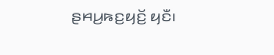ꤔꤌꤣ꤬ꤒꤢ꤬ꤟꤢꤩ꤬ ꤟꤢꤪ꤯